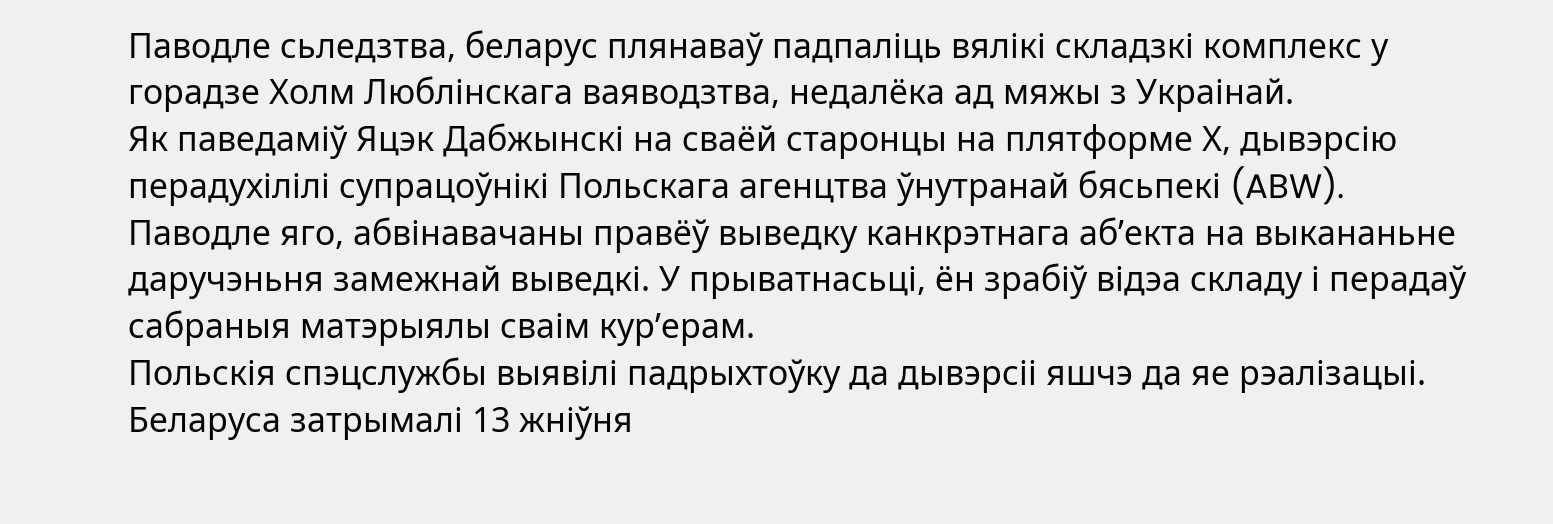Паводле сьледзтва, беларус плянаваў падпаліць вялікі складзкі комплекс у горадзе Холм Люблінскага ваяводзтва, недалёка ад мяжы з Украінай.
Як паведаміў Яцэк Дабжынскі на сваёй старонцы на плятформе Х, дывэрсію перадухілілі супрацоўнікі Польскага агенцтва ўнутранай бясьпекі (ABW). Паводле яго, абвінавачаны правёў выведку канкрэтнага аб’екта на выкананьне даручэньня замежнай выведкі. У прыватнасьці, ён зрабіў відэа складу і перадаў сабраныя матэрыялы сваім курʼерам.
Польскія спэцслужбы выявілі падрыхтоўку да дывэрсіі яшчэ да яе рэалізацыі. Беларуса затрымалі 13 жніўня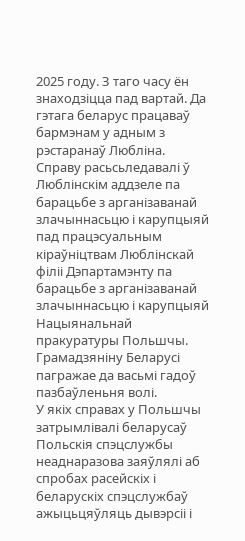2025 году. З таго часу ён знаходзіцца пад вартай. Да гэтага беларус працаваў бармэнам у адным з рэстаранаў Любліна.
Справу расьсьледавалі ў Люблінскім аддзеле па барацьбе з арганізаванай злачыннасьцю і карупцыяй пад працэсуальным кіраўніцтвам Люблінскай філіі Дэпартамэнту па барацьбе з арганізаванай злачыннасьцю і карупцыяй Нацыянальнай пракуратуры Польшчы.
Грамадзяніну Беларусі пагражае да васьмі гадоў пазбаўленьня волі.
У якіх справах у Польшчы затрымлівалі беларусаў
Польскія спэцслужбы неаднаразова заяўлялі аб спробах расейскіх і беларускіх спэцслужбаў ажыцьцяўляць дывэрсіі і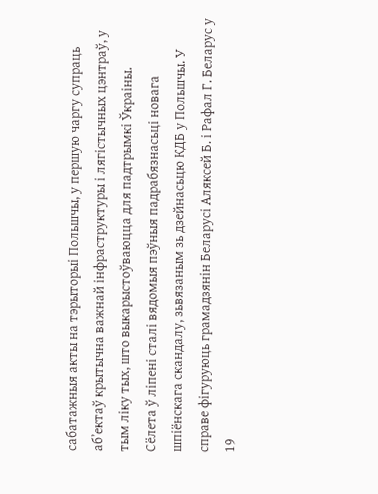сабатажныя акты на тэрыторыі Польшчы, у першую чаргу супраць абʼектаў крытычна важнай інфраструктуры і лягістычных цэнтраў, у тым ліку тых, што выкарыстоўваюцца для падтрымкі Ўкраіны.
Сёлета ў ліпені сталі вядомыя пэўныя падрабязнасьці новага шпіёнскага скандалу, зьвязаным зь дзейнасьцю КДБ у Польшчы. У справе фігуруюць грамадзянін Беларусі Аляксей Б. і Рафал Г. Беларус у 19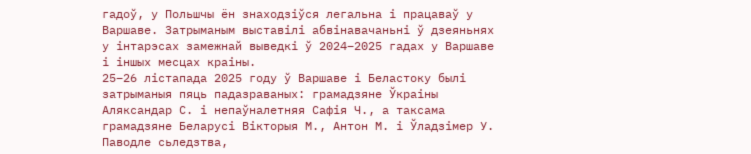гадоў, у Польшчы ён знаходзіўся легальна і працаваў у Варшаве. Затрыманым выставілі абвінавачаньні ў дзеяньнях у інтарэсах замежнай выведкі ў 2024–2025 гадах у Варшаве і іншых месцах краіны.
25–26 лістапада 2025 году ў Варшаве і Беластоку былі затрыманыя пяць падазраваных: грамадзяне Ўкраіны Аляксандар С. і непаўналетняя Сафія Ч., а таксама грамадзяне Беларусі Вікторыя М., Антон М. і Ўладзімер У. Паводле сьледзтва,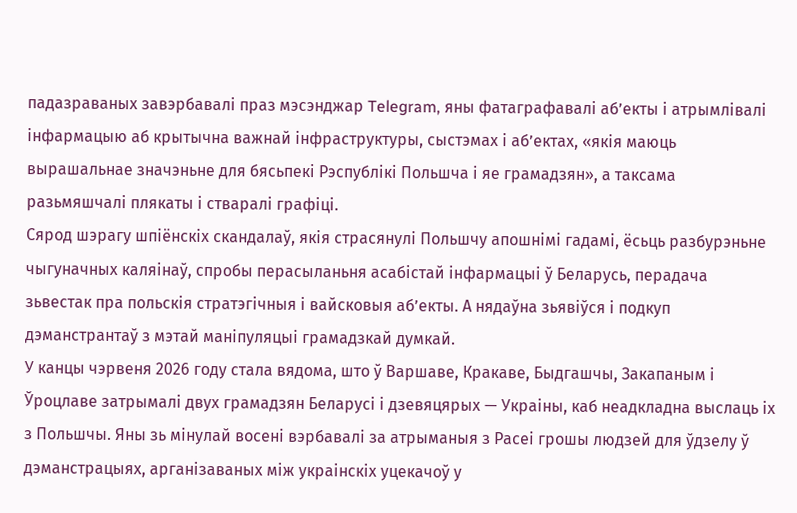падазраваных завэрбавалі праз мэсэнджар Telegram, яны фатаграфавалі аб’екты і атрымлівалі інфармацыю аб крытычна важнай інфраструктуры, сыстэмах і аб’ектах, «якія маюць вырашальнае значэньне для бясьпекі Рэспублікі Польшча і яе грамадзян», а таксама разьмяшчалі плякаты і стваралі графіці.
Сярод шэрагу шпіёнскіх скандалаў, якія страсянулі Польшчу апошнімі гадамі, ёсьць разбурэньне чыгуначных каляінаў, спробы перасыланьня асабістай інфармацыі ў Беларусь, перадача зьвестак пра польскія стратэгічныя і вайсковыя абʼекты. А нядаўна зьявіўся і подкуп дэманстрантаў з мэтай маніпуляцыі грамадзкай думкай.
У канцы чэрвеня 2026 году стала вядома, што ў Варшаве, Кракаве, Быдгашчы, Закапаным і Ўроцлаве затрымалі двух грамадзян Беларусі і дзевяцярых — Украіны, каб неадкладна выслаць іх з Польшчы. Яны зь мінулай восені вэрбавалі за атрыманыя з Расеі грошы людзей для ўдзелу ў дэманстрацыях, арганізаваных між украінскіх уцекачоў у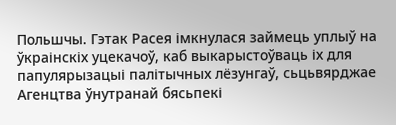Польшчы. Гэтак Расея імкнулася займець уплыў на ўкраінскіх уцекачоў, каб выкарыстоўваць іх для папулярызацыі палітычных лёзунгаў, сьцьвярджае Агенцтва ўнутранай бясьпекі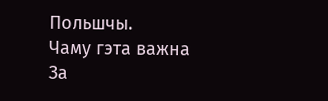Польшчы.
Чаму гэта важна
За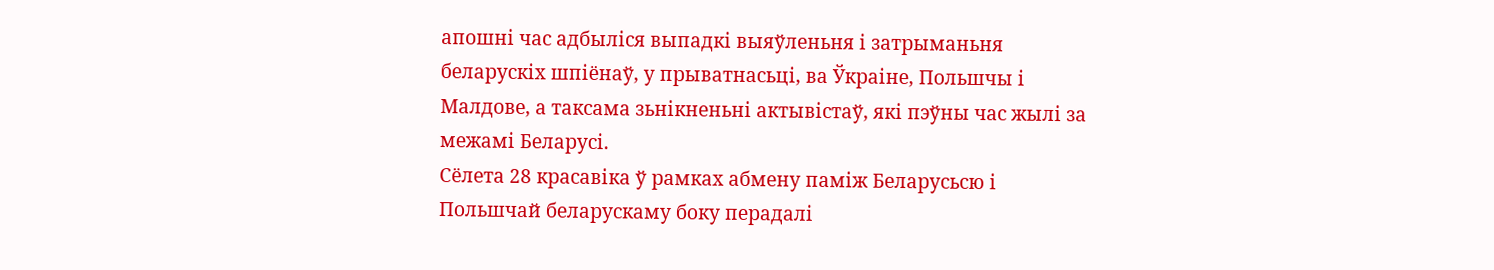апошні час адбыліся выпадкі выяўленьня і затрыманьня беларускіх шпіёнаў, у прыватнасьці, ва Ўкраіне, Польшчы і Малдове, а таксама зьнікненьні актывістаў, які пэўны час жылі за межамі Беларусі.
Сёлета 28 красавіка ў рамках абмену паміж Беларусьсю і Польшчай беларускаму боку перадалі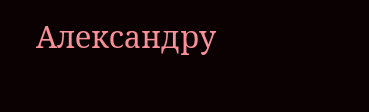Александру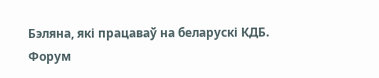Бэляна, які працаваў на беларускі КДБ.
Форум